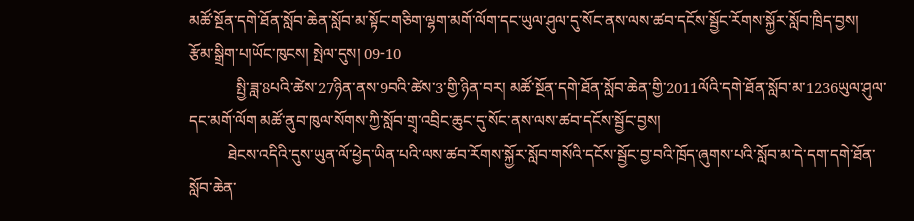མཚོ་སྔོན་དགེ་ཐོན་སློབ་ཆེན་སློབ་མ་སྟོང་གཅིག་ལྷག་མགོ་ལོག་དང་ཡུལ་ཤུལ་དུ་སོང་ནས་ལས་ཚབ་དངོས་སྦྱོང་རོགས་སྐྱོར་སློབ་ཁྲིད་བྱས།
རྩོམ་སྒྲིག་པ།ཡོང་ཁུངས། སྤེལ་དུས། 09-10
            སྤྱི་ཟླ་8པའི་ཚེས་27ཉིན་ནས་9བའི་ཚེས་3་གྱི་ཉིན་བར། མཚོ་སྔོན་དགེ་ཐོན་སློབ་ཆེན་གྱི་2011ལོའི་དགེ་ཐོན་སློབ་མ་1236ཡུལ་ཤུལ་དང་མགོ་ལོག མཚོ་ནུབ་ཁུལ་སོགས་ཀྱི་སློབ་གྲྭ་འབྲིང་ཆུང་དུ་སོང་ནས་ལས་ཚབ་དངོས་སྦྱོང་བྱས།
          ཐེངས་འདིའི་དུས་ཡུན་ལོ་ཕྱེད་ཡིན་པའི་ལས་ཚབ་རོགས་སྐྱོར་སློབ་གསོའི་དངོས་སྦྱོང་བྱ་བའི་ཁྲོད་ཞུགས་པའི་སློབ་མ་དེ་དག་དགེ་ཐོན་སློབ་ཆེན་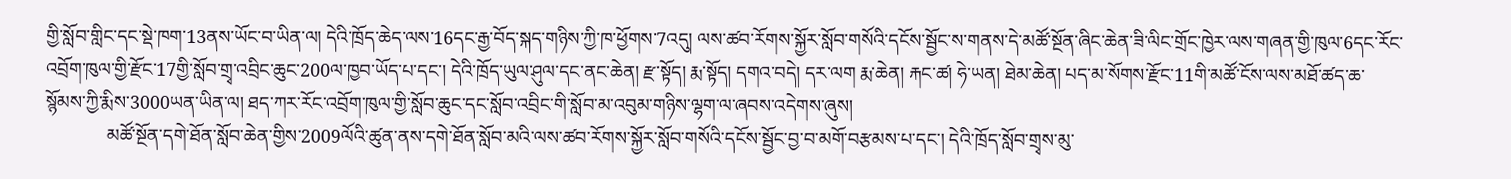གྱི་སློབ་གླིང་དང་སྡེ་ཁག་13ནས་ཡོང་བ་ཡིན་ལ། དེའི་ཁྲོད་ཆེད་ལས་16དང་རྒྱ་བོད་སྐད་གཉིས་ཀྱི་ཁ་ཕྱོགས་7འདུ། ལས་ཚབ་རོགས་སྐྱོར་སློབ་གསོའི་དངོས་སྦྱོང་ས་གནས་དེ་མཚོ་སྔོན་ཞིང་ཆེན་ཟི་ལིང་གྲོང་ཁྱེར་ལས་གཞན་གྱི་ཁུལ་6དང་རོང་འབྲོག་ཁུལ་གྱི་རྫོང་17གྱི་སློབ་གྲྭ་འབྲིང་ཆུང་200ལ་ཁྱབ་ཡོད་པ་དང་། དེའི་ཁྲོད་ཡུལ་ཤུལ་དང་ནང་ཆེན། རྫ་སྟོད། རྨ་སྟོད། དགའ་བདེ། དར་ལག རྨ་ཆེན། རྐང་ཚ། ཧེ་ཡན། ཐེམ་ཆེན། པད་མ་སོགས་རྫོང་11གི་མཚོ་ངོས་ལས་མཐོ་ཚད་ཆ་སྙོམས་ཀྱི་རྨིས་3000ཡན་ཡིན་ལ། ཐད་ཀར་རོང་འབྲོག་ཁུལ་གྱི་སློབ་ཆུང་དང་སློབ་འབྲིང་གི་སློབ་མ་འབུམ་གཉིས་ལྷག་ལ་ཞབས་འདེགས་ཞུས།
             མཚོ་སྔོན་དགེ་ཐོན་སློབ་ཆེན་གྱིས་2009ལོའི་ཚུན་ནས་དགེ་ཐོན་སློབ་མའི་ལས་ཚབ་རོགས་སྐྱོར་སློབ་གསོའི་དངོས་སྦྱོང་བྱ་བ་མགོ་བརྩམས་པ་དང་། དེའི་ཁྲོད་སློབ་གྲྭས་མུ་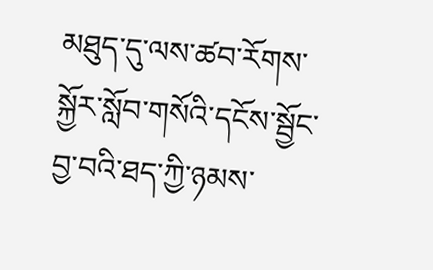མཐུད་དུ་ལས་ཚབ་རོགས་སྐྱོར་སློབ་གསོའི་དངོས་སྦྱོང་བྱ་བའི་ཐད་ཀྱི་ཉམས་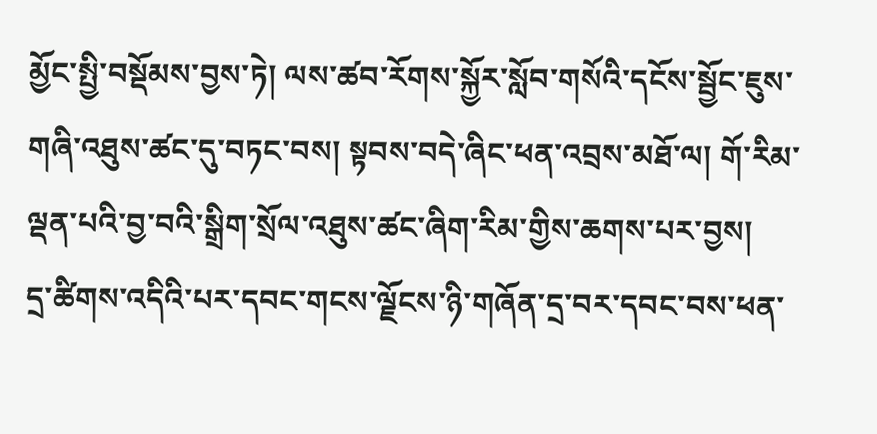མྱོང་སྤྱི་བསྡོམས་བྱས་ཏེ། ལས་ཚབ་རོགས་སྐྱོར་སློབ་གསོའི་དངོས་སྦྱོང་ཇུས་གཞི་འཐུས་ཚང་དུ་བཏང་བས། སྟབས་བདེ་ཞིང་ཕན་འབྲས་མཐོ་ལ། གོ་རིམ་ལྡན་པའི་བྱ་བའི་སྒྲིག་སྲོལ་འཐུས་ཚང་ཞིག་རིམ་གྱིས་ཆགས་པར་བྱས།
དྲ་ཚིགས་འདིའི་པར་དབང་གངས་ལྗོངས་ཉི་གཞོན་དྲ་བར་དབང་བས་ཕན་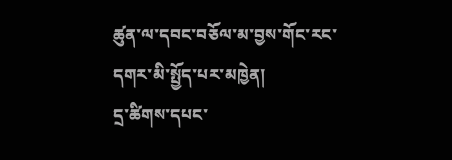ཚུན་ལ་དབང་བཅོལ་མ་བྱས་གོང་རང་དགར་མི་སྤྱོད་པར་མཁྱེན།
དྲ་ཚིགས་དཔང་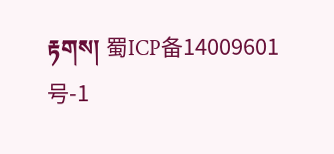རྟགས། 蜀ICP备14009601号-1